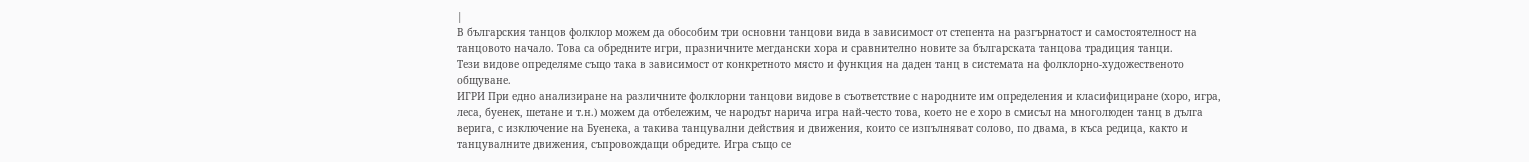|
В българския танцов фолклор можем да обособим три основни танцови вида в зависимост от степента на разгърнатост и самостоятелност на танцовото начало. Това са обредните игри, празничните мегдански хора и сравнително новите за българската танцова традиция танци.
Тези видове определяме също така в зависимост от конкретното място и функция на даден танц в системата на фолклорно-художественото общуване.
ИГРИ При едно анализиране на различните фолклорни танцови видове в съответствие с народните им определения и класифициране (хоро, игра, леса, буенек, шетане и т.н.) можем да отбележим, че народът нарича игра най-често това, което не е хоро в смисъл на многолюден танц в дълга верига, с изключение на Буенека, а такива танцувални действия и движения, които се изпълняват солово, по двама, в къса редица, както и танцувалните движения, съпровождащи обредите. Игра също се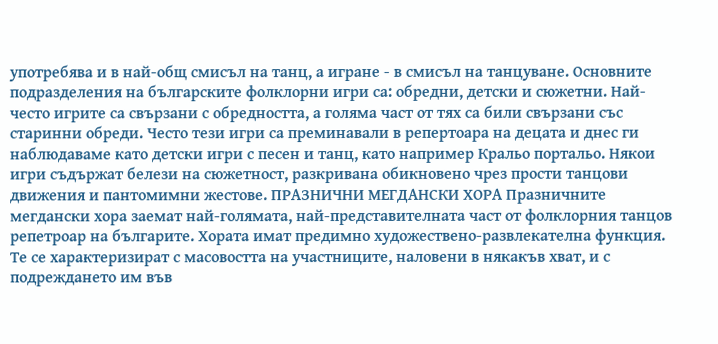употребява и в най-общ смисъл на танц, а игране - в смисъл на танцуване. Основните подразделения на българските фолклорни игри са: обредни, детски и сюжетни. Най-често игрите са свързани с обредността, а голяма част от тях са били свързани със старинни обреди. Често тези игри са преминавали в репертоара на децата и днес ги наблюдаваме като детски игри с песен и танц, като например Кральо портальо. Някои игри съдържат белези на сюжетност, разкривана обикновено чрез прости танцови движения и пантомимни жестове. ПРАЗНИЧНИ МЕГДАНСКИ ХОРА Празничните мегдански хора заемат най-голямата, най-представителната част от фолклорния танцов репетроар на българите. Хората имат предимно художествено-развлекателна функция. Те се характеризират с масовостта на участниците, наловени в някакъв хват, и с подреждането им във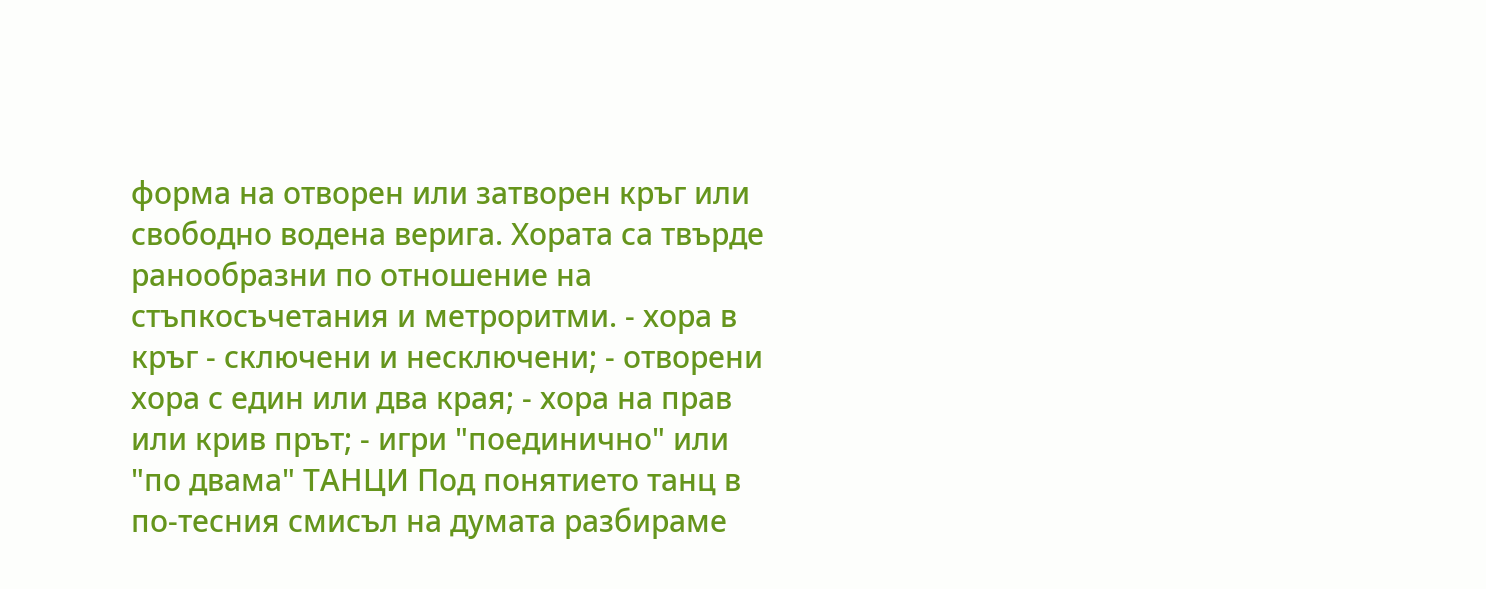форма на отворен или затворен кръг или свободно водена верига. Хората са твърде ранообразни по отношение на стъпкосъчетания и метроритми. - хора в кръг - сключени и несключени; - отворени хора с един или два края; - хора на прав или крив прът; - игри "поединично" или "по двама" ТАНЦИ Под понятието танц в по-тесния смисъл на думата разбираме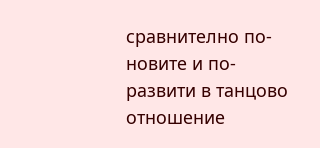сравнително по-новите и по-развити в танцово отношение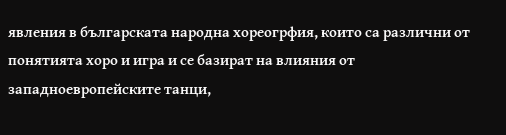явления в българската народна хореогрфия, които са различни от понятията хоро и игра и се базират на влияния от западноевропейските танци,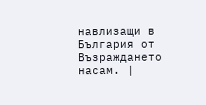навлизащи в България от Възраждането насам. |